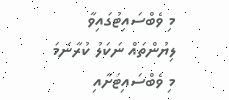މި ވެބްސައިޓުގައިވާ ލިޔުންތައް ނަކަލު ކުރާނަމަ މި ވެބްސައިޓަށާއި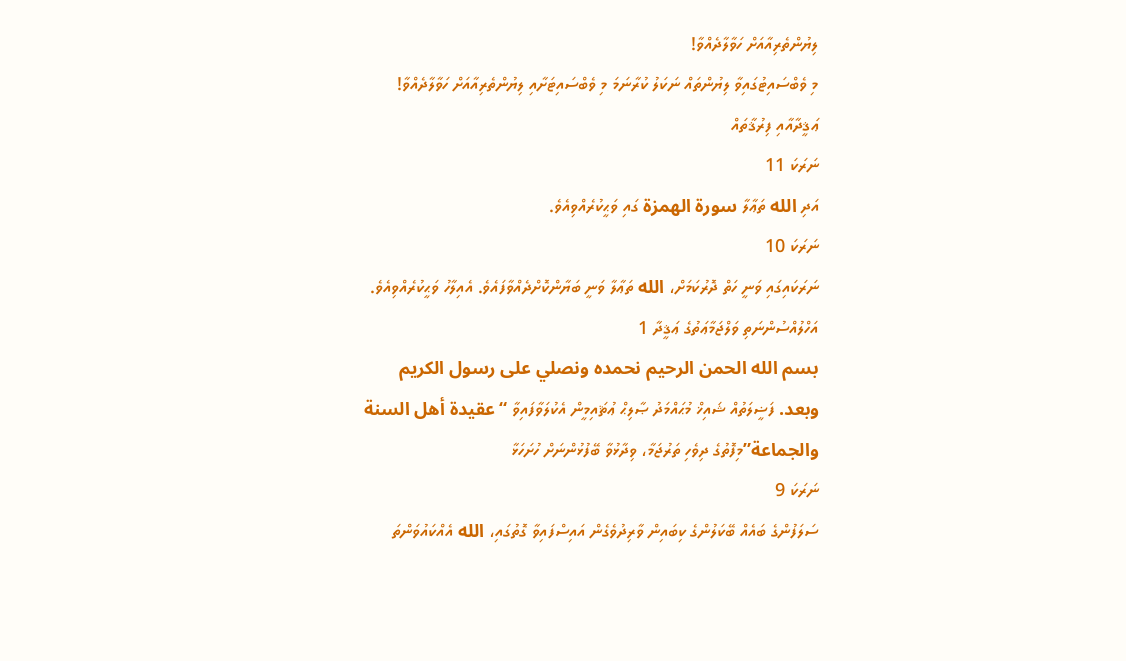ލިޔުންތެރިއާއަށް ހަވާލާދެއްވާ!
މި ވެބްސައިޓުގައިވާ ލިޔުންތައް ނަކަލު ކުރާނަމަ މި ވެބްސައިޓަށާއި ލިޔުންތެރިއާއަށް ހަވާލާދެއްވާ!
ޢަޤީދާއާއި ފިރުޤާތައް
ނަރަކަ 11
އަދި الله ތަޢާލާ سورة الهمزة ގައި ވަޙީކުރެއްވިއެވެ.
ނަރަކަ 10
ނަރަކައިގައި ވަނީ ހަތް ދޮރުކަމަށް، الله ތަޢާލާ ވަނީ ބަޔާންކޮށްދެއްވާފައެވެ. އެއިލާހު ވަޙީކުރެއްވިއެވެ.
އަހްލުއްސުންނަތި ވަލްޖަމާޢަތުގެ ޢަޤީދާ 1
بسم الله الحمن الرحيم نحمده ونصلي على رسول الكريم وبعد. ފަޟީލަތުއް ޝައިޚް މުޙައްމަދު ޞާލިޙް ޢުޘައިމީން އެކުލަވާފައިވާ “عقيدة أهل السنة والجماعة”މިފޮތުގެ ދިވެހި ތަރުޖަމާ، ވިދާޅުވާ ބޭފުޅުންނަށް ހުށަހަޅާ
ނަރަކަ 9
ސަލަފުންގެ ބައެއް ބޭކަލުންގެ ކިބައިން ވާރިދުވެގެން އައިސްފައިވާ ގޮތުގައި، الله އެއްކައުވަންތަ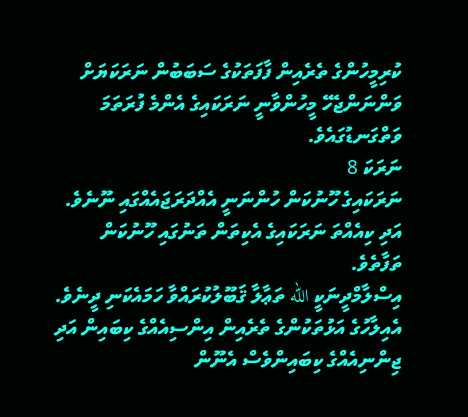ކުރިމީހުންގެ ތެރެއިން ފާފަތަކުގެ ސަބަބުން ނަރަކަޔަށް ވަންނަންޖެހޭ މީހުންވާނީ ނަރަކައިގެ އެންމެ ފުރަތަމަ ވަތްގަނޑުގައެވެ.
ނަރަކަ 8
ނަރަކައިގެ ހޫނުކަން ހުންނަނީ އެއްދަރަޖައެއްގައި ނޫނެވެ. އަދި ކިއެއްތަ ނަރަކައިގެ އެކިތަން ތަނުގައި ހޫނުކަން ތަފާތެވެ.
އިސްލާމްދީނަކީ الله ތަޢާލާ ޤަބޫލުކުރައްވާ ހަމައެކަނި ދީނެވެ. އެއިލާހުގެ އަޅުތަކުންގެ ތެރެއިން އިންސިއެއްގެ ކިބައިން އަދި ޖިންނިއެއްގެ ކިބައިންވެސް އެނޫން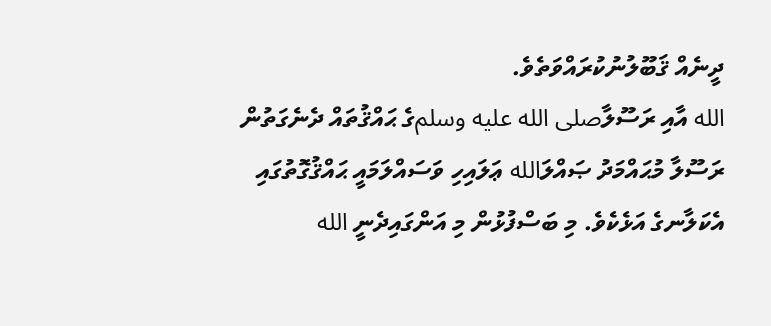ދީނެއް ޤަބޫލުނުކުރައްވަތެވެ.
الله އާއި ރަސޫލާصلى الله عليه وسلمގެ ޙައްޤުތައް ދެނެގަތުން
ރަސޫލާ މުޙައްމަދު ޞައްލަالله ޢަލައިހި ވަސައްލަމައީ ޙައްޤުގޮތުގައި އެކަލާނގެ އަޅެކެވެ. މި ބަސްފުޅުން މި އަންގައިދެނީ الله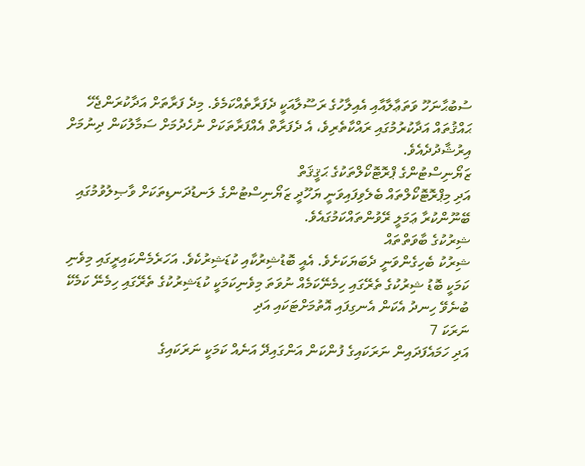ސުބުޙާނަހޫ ވަތަޢާލާއާއި އެއިލާހުގެ ރަސޫލާއަކީ ދެފަރާތެއްކަމެވެ. މިދެ ފަރާތަށް އަދާކުރަންޖެހޭ ޙައްޤުތައް އަދާކުރުމުގައި ރައްކާތެރިވެ، އެ ދެފަރާތް އެއްފަރާތަކަށް ނުހެދުމަށް ސަމާލުކަން ދިނުމަށް އިރުޝާދުދެއެވެ.
ޒަޔޯނިސްޓުންގެ ޕްރޮޓޮކޯލްތަކުގެ ޙަޤީޤަތް
އަދި މިޕްރޮޓޮކޯލްތައް ބެލެވިފައިވަނީ ޔަހޫދީ ޒަޔޯނިސްޓުންގެ ލަނޑުދަނޑިތަކަށް ވާޞިލުވުމުގައި ބޭނޫންކުރާ ޢަމަލީ ރޭވުންތައްކަމުގައެވެ.
ޝިރުކުގެ ބާވަތްތައް
ޝިރުކު ބެހިގެންވަނީ ދެބަޔަކަށެވެ. އެއީ ބޮޑުޝިރުކާއި ކުޑަޝިރުކެވެ. އަހަރެމެންކައިރީގައި މިވެނި ކަމަކީ ބޮޑު ޝިރުކުގެ ތެރޭގައި ހިމެނޭކަމެއް ނުވަތަ މިވެނިކަމަކީ ކުޑަޝިރުކުގެ ތެރޭގައި ހިމެނޭ ކަމެކޭ ބުނެވޭ ހިނދު އެކަން އެނގިފައި އޮތުމަށްޓަކައި އަދި
ނަރަކަ 7
އަދި ހަމައެފަދައިން ނަރަކައިގެ ފުންކަން އަންގައިދޭ އަނެއް ކަމަކީ ނަރަކައިގެ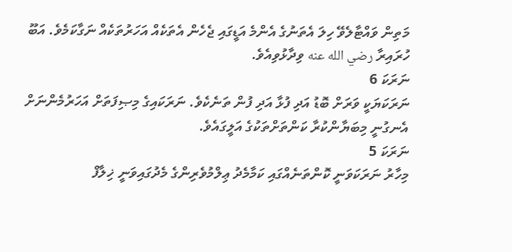މަތިން ވައްޓާލެވޭ ހިލަ އެތަނުގެ އެންމެ އަޑީގައި ޖެހެން އެތަކެއް އަހަރުތަކެއް ނަގާކަމެވެ. އަބޫ ހުރައިރާ رضي الله عنه ވިދާޅުވިއެވެ.
ނަރަކަ 6
ނަރަކަޔަކީ ވަރަށް ބޮޑު އަދި ފުޅާ އަދި ފުން ތަނެކެވެ. ނަރަކައިގެ މިޞިފަތަށް އަހަރުމެންނަށް އެނގުނީ މިބަޔާންކުރާ ކަންތަށްތަކުގެ އަލީގައެވެ.
ނަރަކަ 5
މިހާރު ނަރަކަވަނީ ކޮންތަނެއްގައި ކަމާމެދު ޢިލްމުވެރިންގެ މެދުގައިވަނީ ޚިލާފް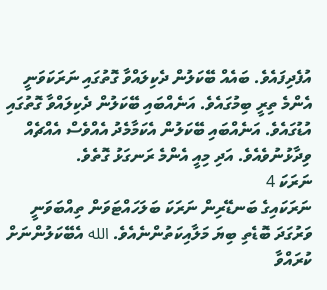އުފެދިފައެވެ. ބައެއް ބޭކަލުން ދެކިލައްވާ ގޮތުގައި ނަރަކަވަނީ އެންމެ ތިރީ ބިމުގައެވެ. އަނެއްބައި ބޭކަލުން ދެކިލައްވާ ގޮތުގައި އުޑުގައެވެ. އަނެއްބައި ބޭކަލުން އެކަމާމެދު އެއްވެސް އެއްޗެއް ވިދާޅުނުވެއެވެ. އަދި މިއީ އެންމެ ރަނގަޅު ގޮތެވެ.
ނަރަކަ 4
ނަރަކައިގެ ބަނޑޭރިން ނަރަކަ ބަލަހައްޓަވަން ތިއްބަވަނީ ވަރުގަދަ ބޮޑެތި ބިޔަ މަލާއިކަތުންނެއެވެ. الله އެބޭކަލުންނަށް ކުރައްވާ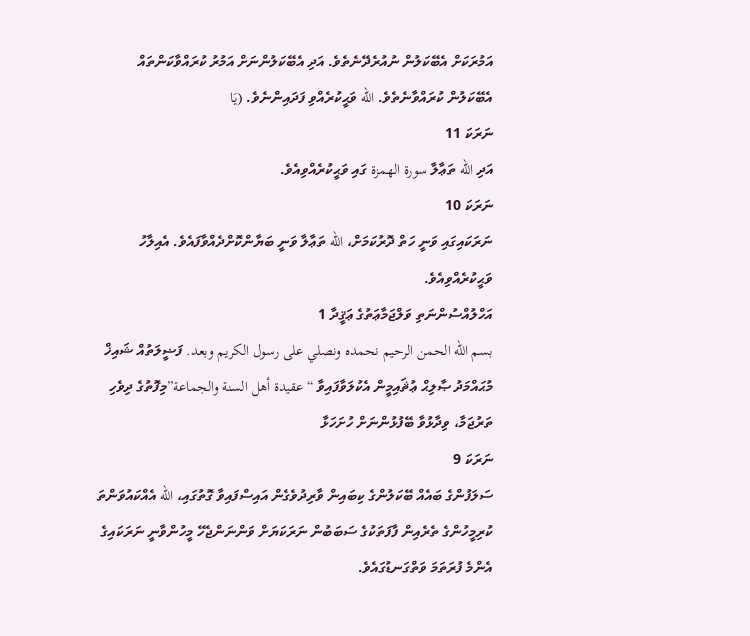އަމުރަކަށް އެބޭކަލުން ނުއުރެދޭނެތެވެ. އަދި އެބޭކަލުންނަށް އަމުރު ކުރައްވާކަންތައް އެބޭކަލުން ކުރައްވާނެތެވެ. الله ވަޙީކުރެއްވި ފަދައިންނެވެ. (يَا
ނަރަކަ 11
އަދި الله ތަޢާލާ سورة الهمزة ގައި ވަޙީކުރެއްވިއެވެ.
ނަރަކަ 10
ނަރަކައިގައި ވަނީ ހަތް ދޮރުކަމަށް، الله ތަޢާލާ ވަނީ ބަޔާންކޮށްދެއްވާފައެވެ. އެއިލާހު ވަޙީކުރެއްވިއެވެ.
އަހްލުއްސުންނަތި ވަލްޖަމާޢަތުގެ ޢަޤީދާ 1
بسم الله الحمن الرحيم نحمده ونصلي على رسول الكريم وبعد. ފަޟީލަތުއް ޝައިޚް މުޙައްމަދު ޞާލިޙް ޢުޘައިމީން އެކުލަވާފައިވާ “عقيدة أهل السنة والجماعة”މިފޮތުގެ ދިވެހި ތަރުޖަމާ، ވިދާޅުވާ ބޭފުޅުންނަށް ހުށަހަޅާ
ނަރަކަ 9
ސަލަފުންގެ ބައެއް ބޭކަލުންގެ ކިބައިން ވާރިދުވެގެން އައިސްފައިވާ ގޮތުގައި، الله އެއްކައުވަންތަ ކުރިމީހުންގެ ތެރެއިން ފާފަތަކުގެ ސަބަބުން ނަރަކަޔަށް ވަންނަންޖެހޭ މީހުންވާނީ ނަރަކައިގެ އެންމެ ފުރަތަމަ ވަތްގަނޑުގައެވެ.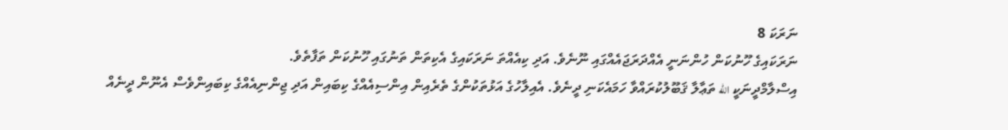ނަރަކަ 8
ނަރަކައިގެ ހޫނުކަން ހުންނަނީ އެއްދަރަޖައެއްގައި ނޫނެވެ. އަދި ކިއެއްތަ ނަރަކައިގެ އެކިތަން ތަނުގައި ހޫނުކަން ތަފާތެވެ.
އިސްލާމްދީނަކީ الله ތަޢާލާ ޤަބޫލުކުރައްވާ ހަމައެކަނި ދީނެވެ. އެއިލާހުގެ އަޅުތަކުންގެ ތެރެއިން އިންސިއެއްގެ ކިބައިން އަދި ޖިންނިއެއްގެ ކިބައިންވެސް އެނޫން ދީނެއް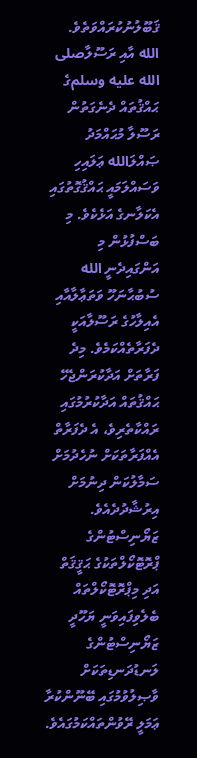ޤަބޫލުނުކުރައްވަތެވެ.
الله އާއި ރަސޫލާصلى الله عليه وسلمގެ ޙައްޤުތައް ދެނެގަތުން
ރަސޫލާ މުޙައްމަދު ޞައްލަالله ޢަލައިހި ވަސައްލަމައީ ޙައްޤުގޮތުގައި އެކަލާނގެ އަޅެކެވެ. މި ބަސްފުޅުން މި އަންގައިދެނީ الله ސުބުޙާނަހޫ ވަތަޢާލާއާއި އެއިލާހުގެ ރަސޫލާއަކީ ދެފަރާތެއްކަމެވެ. މިދެ ފަރާތަށް އަދާކުރަންޖެހޭ ޙައްޤުތައް އަދާކުރުމުގައި ރައްކާތެރިވެ، އެ ދެފަރާތް އެއްފަރާތަކަށް ނުހެދުމަށް ސަމާލުކަން ދިނުމަށް އިރުޝާދުދެއެވެ.
ޒަޔޯނިސްޓުންގެ ޕްރޮޓޮކޯލްތަކުގެ ޙަޤީޤަތް
އަދި މިޕްރޮޓޮކޯލްތައް ބެލެވިފައިވަނީ ޔަހޫދީ ޒަޔޯނިސްޓުންގެ ލަނޑުދަނޑިތަކަށް ވާޞިލުވުމުގައި ބޭނޫންކުރާ ޢަމަލީ ރޭވުންތައްކަމުގައެވެ.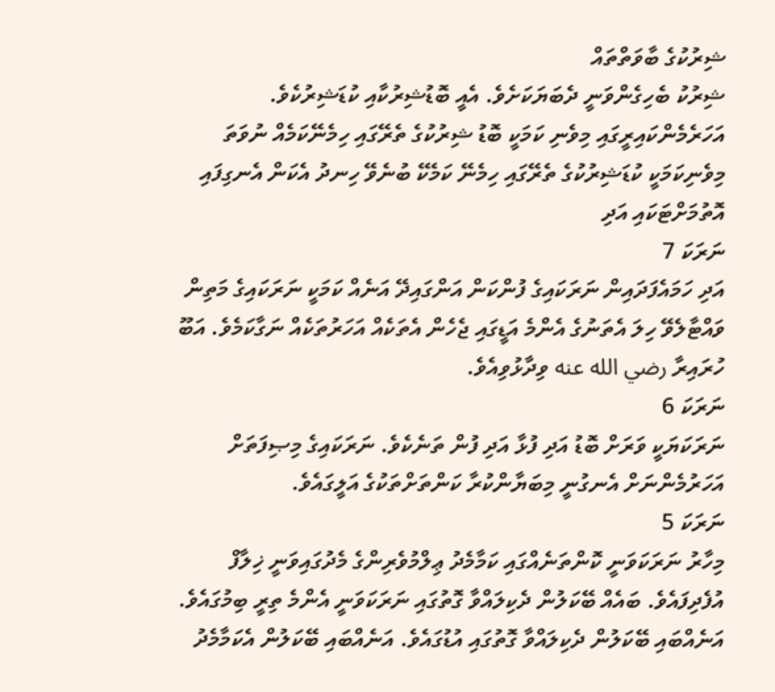ޝިރުކުގެ ބާވަތްތައް
ޝިރުކު ބެހިގެންވަނީ ދެބަޔަކަށެވެ. އެއީ ބޮޑުޝިރުކާއި ކުޑަޝިރުކެވެ. އަހަރެމެންކައިރީގައި މިވެނި ކަމަކީ ބޮޑު ޝިރުކުގެ ތެރޭގައި ހިމެނޭކަމެއް ނުވަތަ މިވެނިކަމަކީ ކުޑަޝިރުކުގެ ތެރޭގައި ހިމެނޭ ކަމެކޭ ބުނެވޭ ހިނދު އެކަން އެނގިފައި އޮތުމަށްޓަކައި އަދި
ނަރަކަ 7
އަދި ހަމައެފަދައިން ނަރަކައިގެ ފުންކަން އަންގައިދޭ އަނެއް ކަމަކީ ނަރަކައިގެ މަތިން ވައްޓާލެވޭ ހިލަ އެތަނުގެ އެންމެ އަޑީގައި ޖެހެން އެތަކެއް އަހަރުތަކެއް ނަގާކަމެވެ. އަބޫ ހުރައިރާ رضي الله عنه ވިދާޅުވިއެވެ.
ނަރަކަ 6
ނަރަކަޔަކީ ވަރަށް ބޮޑު އަދި ފުޅާ އަދި ފުން ތަނެކެވެ. ނަރަކައިގެ މިޞިފަތަށް އަހަރުމެންނަށް އެނގުނީ މިބަޔާންކުރާ ކަންތަށްތަކުގެ އަލީގައެވެ.
ނަރަކަ 5
މިހާރު ނަރަކަވަނީ ކޮންތަނެއްގައި ކަމާމެދު ޢިލްމުވެރިންގެ މެދުގައިވަނީ ޚިލާފް އުފެދިފައެވެ. ބައެއް ބޭކަލުން ދެކިލައްވާ ގޮތުގައި ނަރަކަވަނީ އެންމެ ތިރީ ބިމުގައެވެ. އަނެއްބައި ބޭކަލުން ދެކިލައްވާ ގޮތުގައި އުޑުގައެވެ. އަނެއްބައި ބޭކަލުން އެކަމާމެދު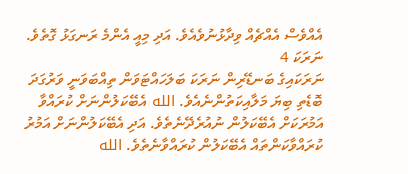އެއްވެސް އެއްޗެއް ވިދާޅުނުވެއެވެ. އަދި މިއީ އެންމެ ރަނގަޅު ގޮތެވެ.
ނަރަކަ 4
ނަރަކައިގެ ބަނޑޭރިން ނަރަކަ ބަލަހައްޓަވަން ތިއްބަވަނީ ވަރުގަދަ ބޮޑެތި ބިޔަ މަލާއިކަތުންނެއެވެ. الله އެބޭކަލުންނަށް ކުރައްވާ އަމުރަކަށް އެބޭކަލުން ނުއުރެދޭނެތެވެ. އަދި އެބޭކަލުންނަށް އަމުރު ކުރައްވާކަންތައް އެބޭކަލުން ކުރައްވާނެތެވެ. الله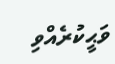ވަޙީކުރެއްވި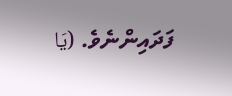ފަދައިންނެވެ. (يَا